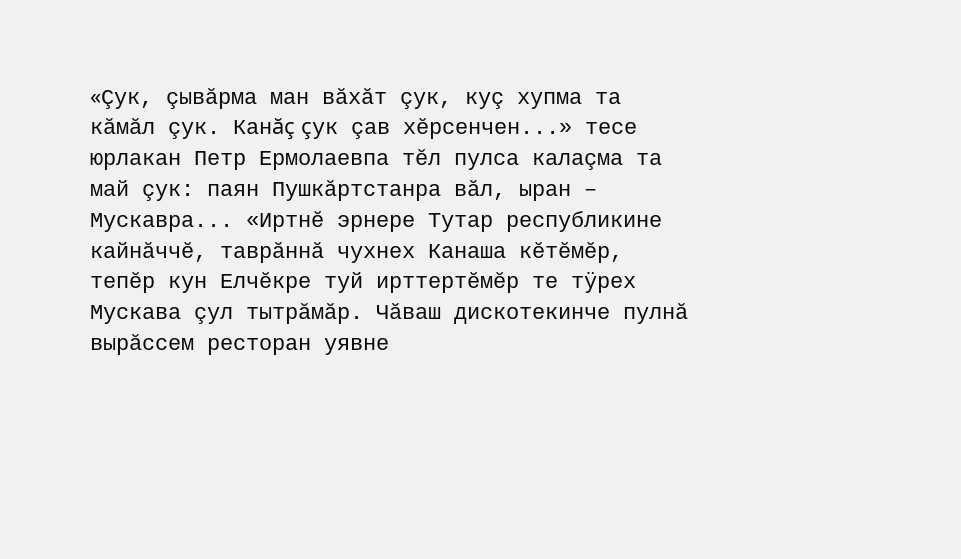«Çук, çывăрма ман вăхăт çук, куç хупма та кăмăл çук. Канăç çук çав хĕрсенчен...» тесе юрлакан Петр Ермолаевпа тĕл пулса калаçма та май çук: паян Пушкăртстанра вăл, ыран – Мускавра... «Иртнĕ эрнере Тутар республикине кайнăччĕ, таврăннă чухнех Канаша кĕтĕмĕр, тепĕр кун Елчĕкре туй ирттертĕмĕр те тÿрех Мускава çул тытрăмăр. Чăваш дискотекинче пулнă вырăссем ресторан уявне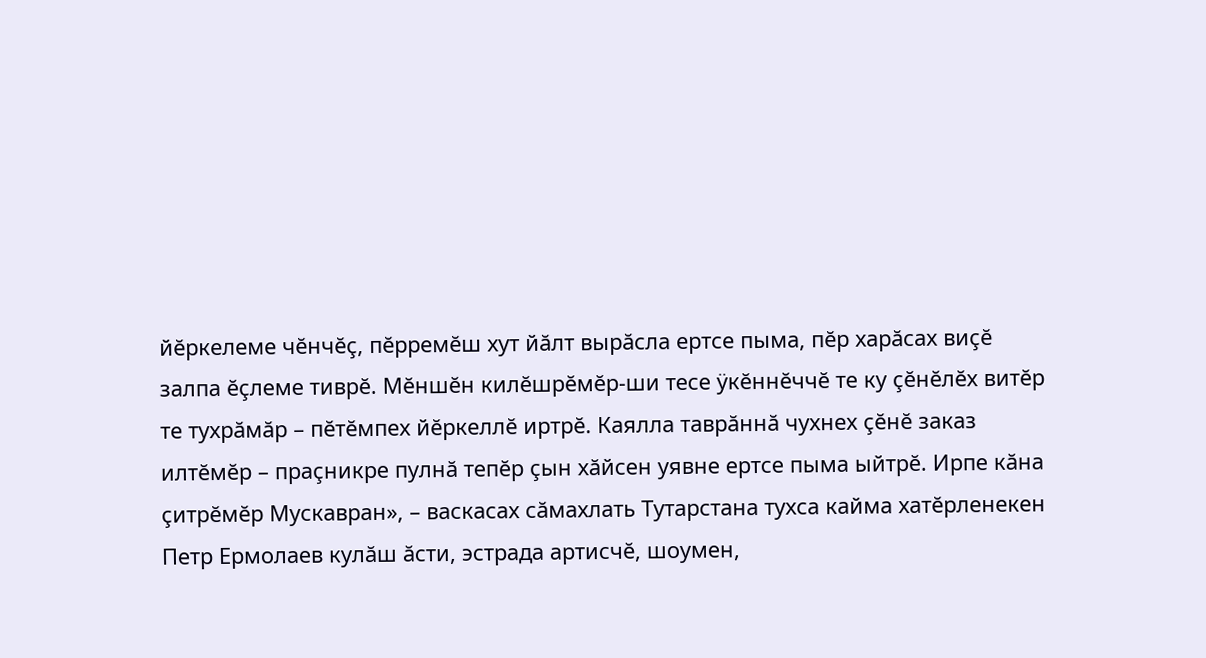йĕркелеме чĕнчĕç, пĕрремĕш хут йăлт вырăсла ертсе пыма, пĕр харăсах виçĕ залпа ĕçлеме тиврĕ. Мĕншĕн килĕшрĕмĕр-ши тесе ÿкĕннĕччĕ те ку çĕнĕлĕх витĕр те тухрăмăр – пĕтĕмпех йĕркеллĕ иртрĕ. Каялла таврăннă чухнех çĕнĕ заказ илтĕмĕр – праçникре пулнă тепĕр çын хăйсен уявне ертсе пыма ыйтрĕ. Ирпе кăна çитрĕмĕр Мускавран», – васкасах сăмахлать Тутарстана тухса кайма хатĕрленекен Петр Ермолаев кулăш ăсти, эстрада артисчĕ, шоумен,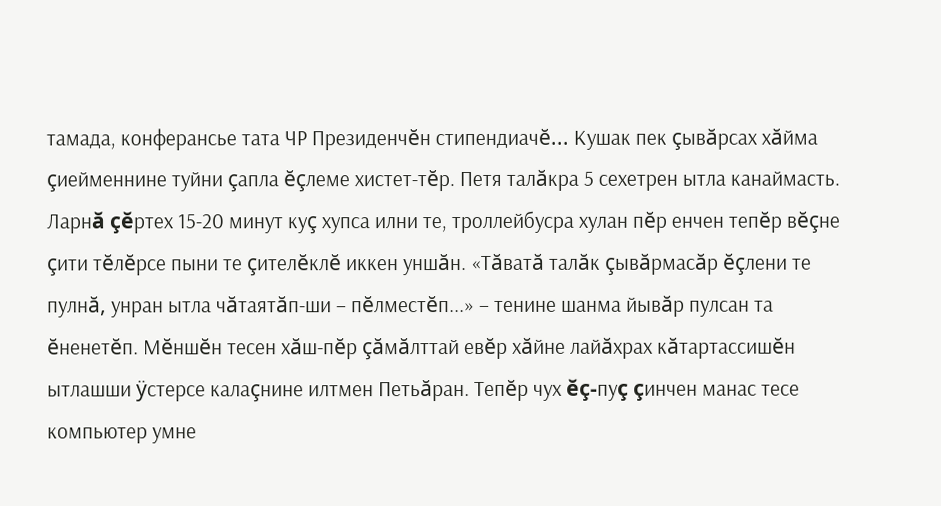тамада, конферансье тата ЧР Президенчĕн стипендиачĕ... Кушак пек çывăрсах хăйма çиейменнине туйни çапла ĕçлеме хистет-тĕр. Петя талăкра 5 сехетрен ытла канаймасть. Ларнă çĕртех 15-20 минут куç хупса илни те, троллейбусра хулан пĕр енчен тепĕр вĕçне çити тĕлĕрсе пыни те çителĕклĕ иккен уншăн. «Тăватă талăк çывăрмасăр ĕçлени те пулнă, унран ытла чăтаятăп-ши – пĕлместĕп...» – тенине шанма йывăр пулсан та ĕненетĕп. Мĕншĕн тесен хăш-пĕр çăмăлттай евĕр хăйне лайăхрах кăтартассишĕн ытлашши ÿстерсе калаçнине илтмен Петьăран. Тепĕр чух ĕç-пуç çинчен манас тесе компьютер умне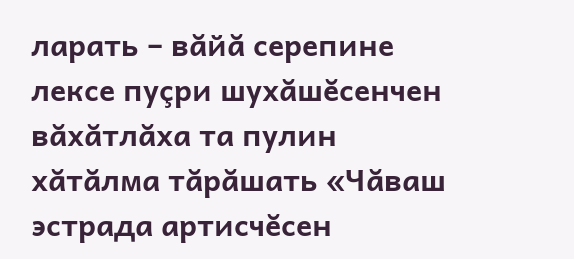ларать – вăйă серепине лексе пуçри шухăшĕсенчен вăхăтлăха та пулин хăтăлма тăрăшать «Чăваш эстрада артисчĕсен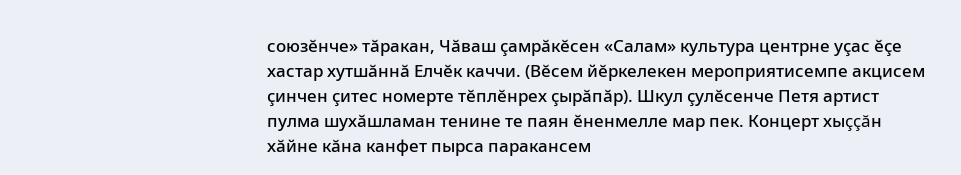союзĕнче» тăракан, Чăваш çамрăкĕсен «Салам» культура центрне уçас ĕçе хастар хутшăннă Елчĕк каччи. (Вĕсем йĕркелекен мероприятисемпе акцисем çинчен çитес номерте тĕплĕнрех çырăпăр). Шкул çулĕсенче Петя артист пулма шухăшламан тенине те паян ĕненмелле мар пек. Концерт хыççăн хăйне кăна канфет пырса паракансем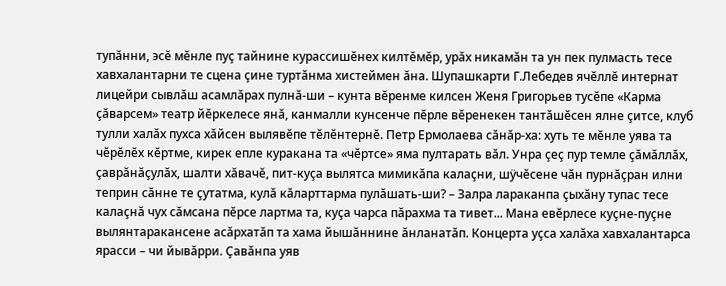тупăнни, эсĕ мĕнле пуç тайнине курассишĕнех килтĕмĕр, урăх никамăн та ун пек пулмасть тесе хавхалантарни те сцена çине туртăнма хистеймен ăна. Шупашкарти Г.Лебедев ячĕллĕ интернат лицейри сывлăш асамлăрах пулнă-ши – кунта вĕренме килсен Женя Григорьев тусĕпе «Карма çăварсем» театр йĕркелесе янă, канмалли кунсенче пĕрле вĕренекен тантăшĕсен ялне çитсе, клуб тулли халăх пухса хăйсен вылявĕпе тĕлĕнтернĕ. Петр Ермолаева сăнăр-ха: хуть те мĕнле уява та чĕрĕлĕх кĕртме, кирек епле куракана та «чĕртсе» яма пултарать вăл. Унра çеç пур темле çăмăллăх, çаврăнăçулăх, шалти хăвачĕ, пит-куçа вылятса мимикăпа калаçни, шÿчĕсене чăн пурнăçран илни теприн сăнне те çутатма, кулă кăларттарма пулăшать-ши? – Залра лараканпа çыхăну тупас тесе калаçнă чух сăмсана пĕрсе лартма та, куçа чарса пăрахма та тивет... Мана евĕрлесе куçне-пуçне вылянтаракансене асăрхатăп та хама йышăннине ăнланатăп. Концерта уçса халăха хавхалантарса ярасси – чи йывăрри. Çавăнпа уяв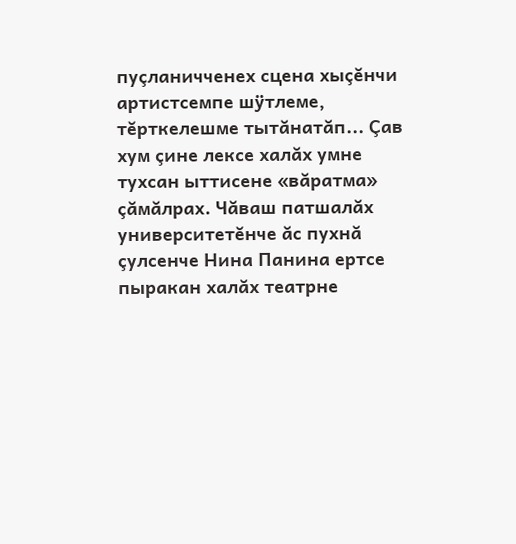пуçланичченех сцена хыçĕнчи артистсемпе шÿтлеме, тĕрткелешме тытăнатăп... Çав хум çине лексе халăх умне тухсан ыттисене «вăратма» çăмăлрах. Чăваш патшалăх университетĕнче ăс пухнă çулсенче Нина Панина ертсе пыракан халăх театрне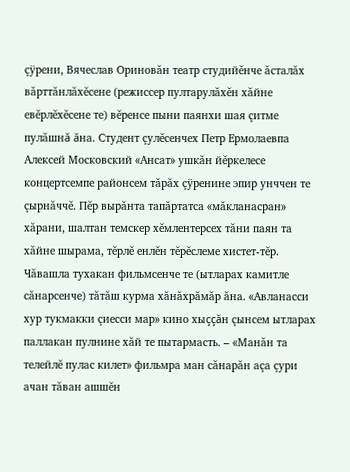çÿрени, Вячеслав Ориновăн театр студийĕнче ăсталăх вăрттăнлăхĕсене (режиссер пултарулăхĕн хăйне евĕрлĕхĕсене те) вĕренсе пыни паянхи шая çитме пулăшнă ăна. Студент çулĕсенчех Петр Ермолаевпа Алексей Московский «Ансат» ушкăн йĕркелесе концертсемпе районсем тăрăх çÿренине эпир унччен те çырнăччĕ. Пĕр вырăнта тапăртатса «мăкланасран» хăрани, шалтан темскер хĕмлентерсех тăни паян та хăйне шырама, тĕрлĕ енлĕн тĕрĕслеме хистет-тĕр. Чăвашла тухакан фильмсенче те (ытларах камитле сăнарсенче) тăтăш курма хăнăхрăмăр ăна. «Авланасси хур тукмакки çиесси мар» кино хыççăн çынсем ытларах паллакан пулнине хăй те пытармасть. – «Манăн та телейлĕ пулас килет» фильмра ман сăнарăн аçа çури ачан тăван ашшĕн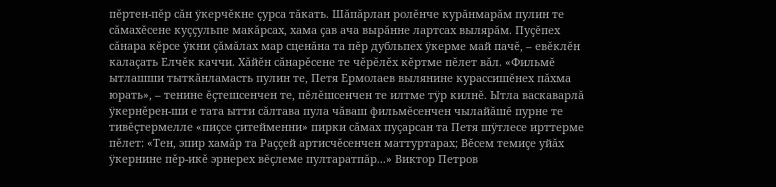пĕртен-пĕр сăн ÿкерчĕкне çурса тăкать. Шăпăрлан ролĕнче курăнмарăм пулин те сăмахĕсене куççульпе макăрсах, хама çав ача вырăнне лартсах вылярăм. Пуçĕпех сăнара кĕрсе ÿкни çăмăлах мар сценăна та пĕр дубльпех ÿкерме май пачĕ, – евĕклĕн калаçать Елчĕк каччи. Хăйĕн сăнарĕсене те чĕрĕлĕх кĕртме пĕлет вăл. «Фильмĕ ытлашши тыткăнламасть пулин те, Петя Ермолаев вылянине курассишĕнех пăхма юрать», – тенине ĕçтешсенчен те, пĕлĕшсенчен те илтме тÿр килнĕ. Ытла васкаварлă ÿкернĕрен-ши е тата ытти сăлтава пула чăваш фильмĕсенчен чылайăшĕ пурне те тивĕçтермелле «пиçсе çитейменни» пирки сăмах пуçарсан та Петя шÿтлесе ирттерме пĕлет: «Тен, эпир хамăр та Раççей артисчĕсенчен маттуртарах; Вĕсем темиçе уйăх ÿкернине пĕр-икĕ эрнерех вĕçлеме пултаратпăр...» Виктор Петров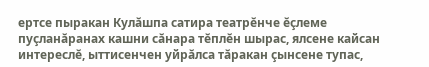ертсе пыракан Кулăшпа сатира театрĕнче ĕçлеме пуçланăранах кашни сăнара тĕплĕн шырас, ялсене кайсан интереслĕ, ыттисенчен уйрăлса тăракан çынсене тупас,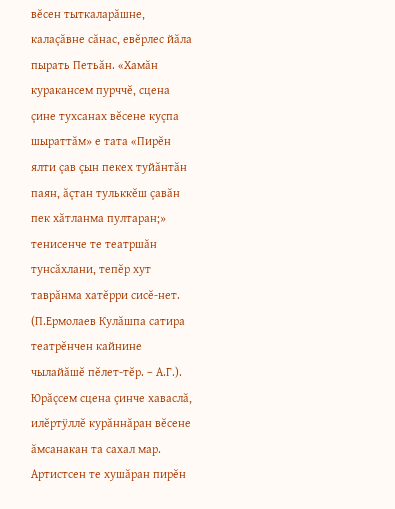вĕсен тыткаларăшне, калаçăвне сăнас, евĕрлес йăла пырать Петьăн. «Хамăн куракансем пурччĕ, сцена çине тухсанах вĕсене куçпа шыраттăм» е тата «Пирĕн ялти çав çын пекех туйăнтăн паян, ăçтан тульккĕш çавăн пек хăтланма пултаран;» тенисенче те театршăн тунсăхлани, тепĕр хут таврăнма хатĕрри сисĕ-нет. (П.Ермолаев Кулăшпа сатира театрĕнчен кайнине чылайăшĕ пĕлет-тĕр. – А.Г.). Юрăçсем сцена çинче хаваслă, илĕртÿллĕ курăннăран вĕсене ăмсанакан та сахал мар. Артистсен те хушăран пирĕн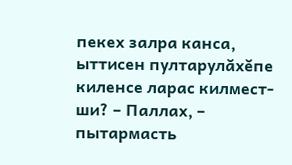пекех залра канса, ыттисен пултарулăхĕпе киленсе ларас килмест-ши? – Паллах, – пытармасть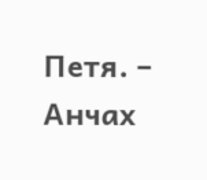Петя. – Анчах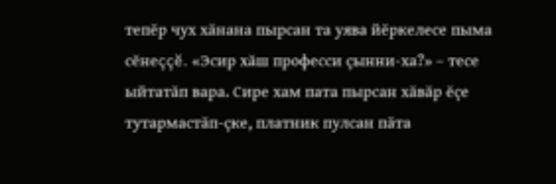тепĕр чух хăнана пырсан та уява йĕркелесе пыма сĕнеççĕ. «Эсир хăш професси çынни-ха?» – тесе ыйтатăп вара. Сире хам пата пырсан хăвăр ĕçе тутармастăп-çке, платник пулсан пăта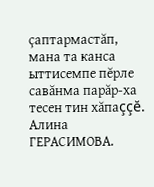çаптармастăп, мана та канса ыттисемпе пĕрле савăнма парăр-ха тесен тин хăпаççĕ.
Алина ГЕРАСИМОВА.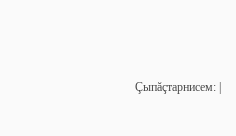Çыпăçтарнисем: |